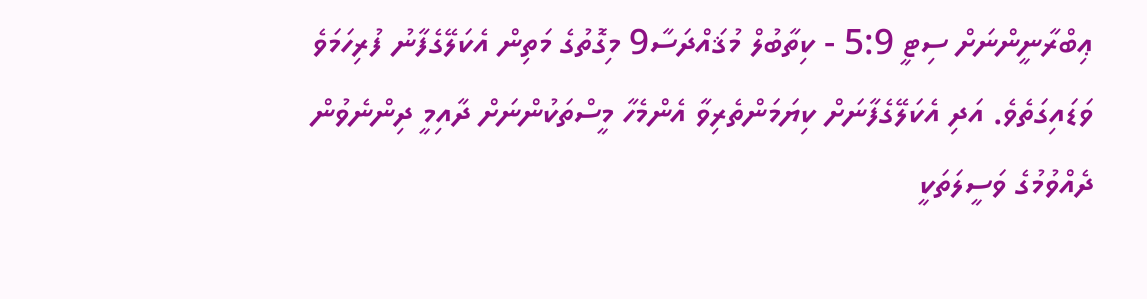ޢިބްރާނީންނަށް ސިޓީ 5:9 - ކިތާބުލް މުޤައްދަސާ9 މިގޮތުގެ މަތިން އެކަލޭގެފާނު ފުރިހަމަވެ ވަޑައިގަތެވެ. އަދި އެކަލޭގެފާނަށް ކިޔަމަންތެރިވާ އެންމެހާ މީސްތަކުންނަށް ދާއިމީ ދިންނެވުން ދެއްވުމުގެ ވަސީލަތަކީ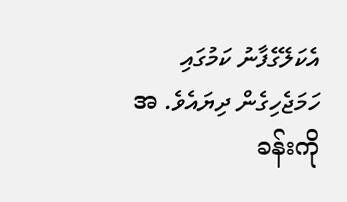އެކަލޭގެފާނު ކަމުގައި ހަމަޖެހިގެން ދިޔައެވެ. အခန်းကို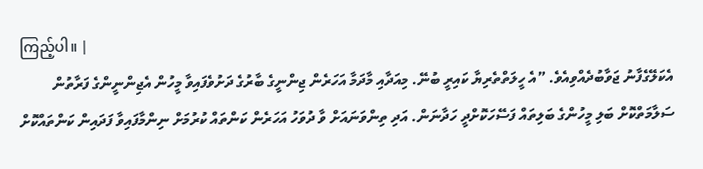ကြည့်ပါ။ |
އެކަލޭގެފާނު ޖަވާބުދެއްވިއެވެ. ”އެ ހީލަތްތެރިޔާ ކައިރީ ބުނޭ. މިއަދާއި މާދަމާ އަހަރެން ޖިންނީގެ ބާރުގެ ދަށުވެފައިވާ މީހުން އެޖިންނީންގެ ފަރާތުން ސަލާމަތްކޮށް ބަލި މީހުންގެ ބަލިތައް ފަސޭހަކޮށްދީ ހަދާނަން. އަދި ތިންވަނައަށް ވާ ދުވަހު އަހަރެން ކަންތައް ކުރުމަށް ނިންމާފައިވާ ފަދައިން ކަންތައްކޮށް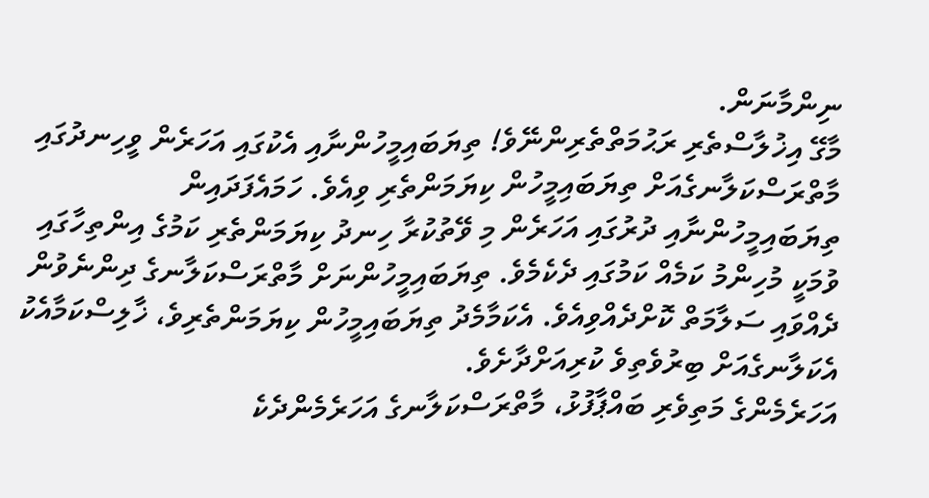ނިންމާނަން.
މާގޭ އިޚުލާސްތެރި ރަޙުމަތްތެރިންނޭވެ! ތިޔަބައިމީހުންނާއި އެކުގައި އަހަރެން ވީހިނދުގައި މާތްރަސްކަލާނގެއަށް ތިޔަބައިމީހުން ކިޔަމަންތެރި ވިއެވެ. ހަމައެފަދައިން ތިޔަބައިމީހުންނާއި ދުރުގައި އަހަރެން މި ވޭތުކުރާ ހިނދު ކިޔަމަންތެރި ކަމުގެ އިންތިހާގައި ވުމަކީ މުހިންމު ކަމެއް ކަމުގައި ދެކެމެވެ. ތިޔަބައިމީހުންނަށް މާތްރަސްކަލާނގެ ދިންނެވުން ދެއްވައި ސަލާމަތް ކޮށްދެއްވިއެވެ. އެކަމާމެދު ތިޔަބައިމީހުން ކިޔަމަންތެރިވެ، ޚާލިސްކަމާއެކު އެކަލާނގެއަށް ބިރުވެތިވެ ކުރިއަށްދާށެވެ.
އަހަރެމެންގެ މަތިވެރި ބައްޕާފުޅު، މާތްރަސްކަލާނގެ އަހަރެމެންދެކެ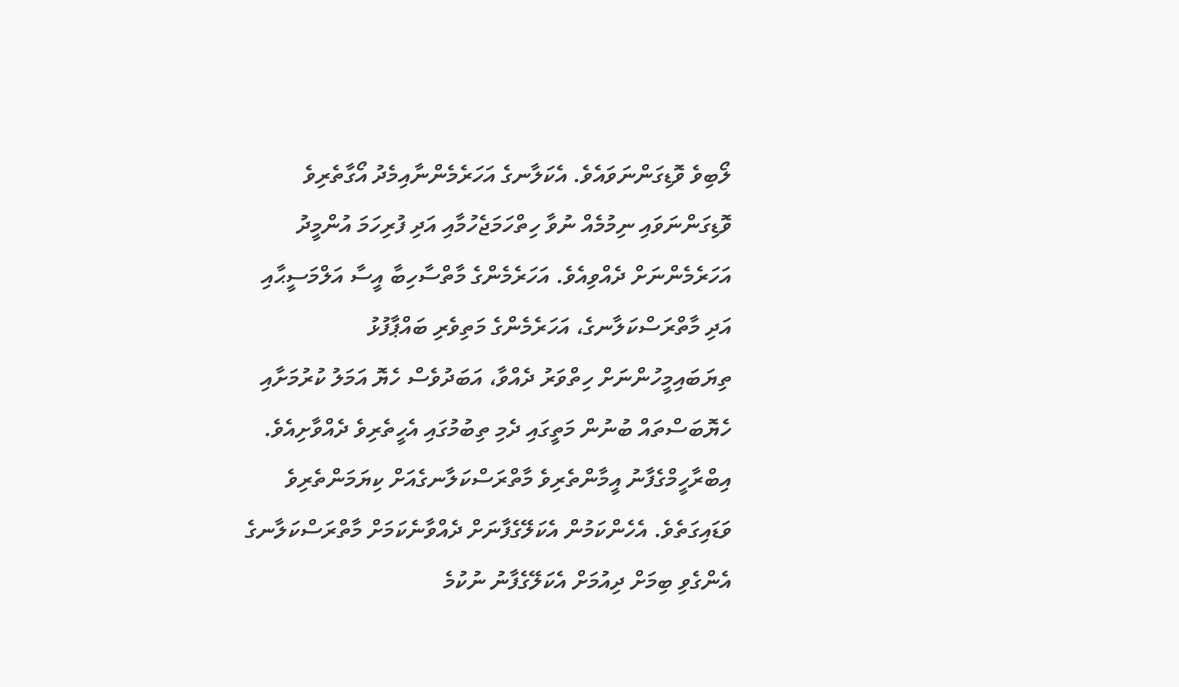ލޯބިވެ ވޮޑިގަންނަވައެވެ. އެކަލާނގެ އަހަރެމެންނާއިމެދު އޯގާތެރިވެ ވޮޑިގަންނަވައި ނިމުމެއް ނުވާ ހިތްހަމަޖެހުމާއި އަދި ފުރިހަމަ އުންމީދު އަހަރެމެންނަށް ދެއްވިއެވެ. އަހަރެމެންގެ މާތްސާހިބާ އީސާ އަލްމަސީޙާއި އަދި މާތްރަސްކަލާނގެ، އަހަރެމެންގެ މަތިވެރި ބައްޕާފުޅު ތިޔަބައިމީހުންނަށް ހިތްވަރު ދެއްވާ، އަބަދުވެސް ހެޔޮ އަމަލު ކުރުމަށާއި ހެޔޮބަސްތައް ބުނުން މަތީގައި ދެމި ތިބުމުގައި އެހީތެރިވެ ދެއްވާށިއެވެ.
އިބްރާހީމްގެފާނު އީމާންތެރިވެ މާތްރަސްކަލާނގެއަށް ކިޔަމަންތެރިވެ ވަޑައިގަތެވެ. އެހެންކަމުން އެކަލޭގެފާނަށް ދެއްވާނެކަމަށް މާތްރަސްކަލާނގެ އެންގެވި ބިމަށް ދިއުމަށް އެކަލޭގެފާނު ނުކުމެ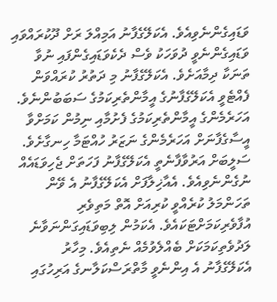ވަޑައިގެންނެވިއެވެ. އެކަލޭގެފާނު އަމިއްލަ ރަށް ދޫކުރައްވައި ވަޑައިގެންނެވީ ދުވަހަކު ވެސް ދެކެވަޑައިގެންފައި ނުވާ ތަނަކާ ދިމާއަށެވެ. އެކަލޭގެފާނު މި ދަތުރު ކުރައްވަން ފެއްޓެވީ އެކަލޭގެފާނުގެ އީމާންތެރިކަމުގެ ސަބަބުންނެވެ.
އަހަރެމެންގެ އީމާންތެރިކަމުގެ ފެށުމާއި ނިމުން ކަމަށްވާ އީސާގެފާނަށް އަހަރެމެންގެ ނަޒަރު ހުއްޓަމާ ހިނގާށެވެ. ސަލީބަށް އަރުވާފާނެތީ އެކަލޭގެފާނު ފަހަތަށް ޖެހިވަޑައެއް ނުގެންނެވިއެވެ. އެއާޚިލާފަށް އެކަލޭގެފާނު އެ ވޭން ތަހަންމަލު ކުރެއްވީ ކުރިއަށް އޮތް މަތިވެރި އުފާވެރިކަމަށްޓަކައެވެ. އެކަމުން ލިބިވަޑައިގަންނަވާނެ ލަދުވެތިކަމަކަށް ބެއްލެވުމެއް ނެތިއެވެ. މިހާރު އެކަލޭގެފާނު އެ އިންނެވީ މާތްރަސްކަލާނގެ އަރިހުގައި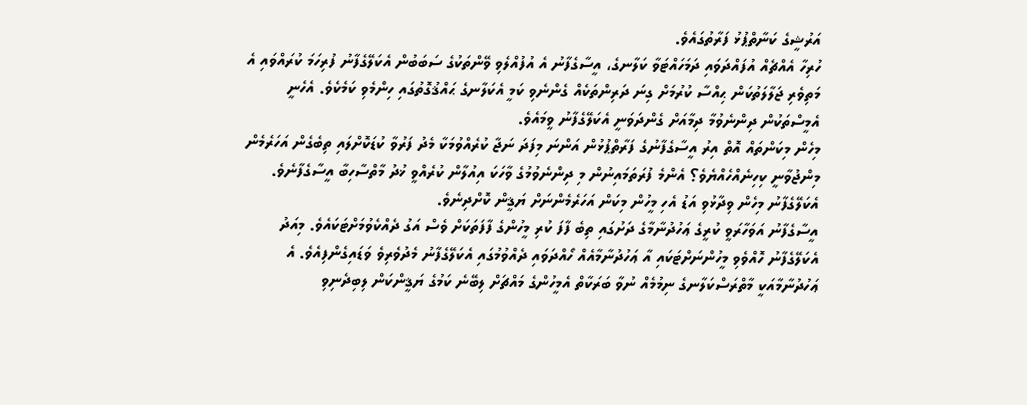އަރުޝީގެ ކަނާތްޕުޅު ފަރާތުގައެވެ.
ހުރިހާ އެއްޗެއް އުފައްދަވައި ދަމަހައްޓަވާ ކަލާނގެ، އީސާގެފާނު އެ އުފުއްލެވި ވޭންތަކުގެ ސަބަބުން އެކަލޭގެފާނު ފުރިހަމަ ކުރައްވައި އެ މަތިވެރި ޖަލާލަތުކަން ޙިއްސާ ކުރުމަށް ގިނަ ދަރިންތަކެއް ގެންނެވި ކަމީ އެކަލާނގެ ޙައްޤުގޮތުގައި ހިންމެވި ކަމެކެވެ. އެހެނީ އެމީސްތަކުން ދިންނެވުމާ ދިމާއަށް ގެންދަވަނީ އެކަލޭގެފާނު ވީމައެވެ.
މިހެން މިކަންތައް އޮތް އިރު އީސާގެފާނުގެ ފަރާތްޕުޅުން އަންނަ މިފަދަ ނަޖާ ކުރެއްވުމަކާ މެދު ފަރުވާ ކުޑަކޮށްލައި ތިބެގެން އަހަރެމެން މިންޖުވާނީ ކިހިނެއްހެއްޔެވެ؟ އެންމެ ފުރަތަމައިނުން މި ދިންނެވުމުގެ ވާހަކަ އިއުލާން ކުރެއްވީ ޚުދު މާތްސާހިބާ އީސާގެފާނެވެ. އެކަލޭގެފާނު މިހެން ވިދާޅުވި އަޑު އެހި މީހުން މިކަން އަހަރެމެންނަށް ޔަޤީން ކޮށްދިނެވެ.
އީސާގެފާނު އަވަހާރަވީ ކުރީގެ ޢަހުދުނާމާގެ ދަށުގައި ތިބެ ފާފަ ކުރި މީހުންގެ ފާފަތަކަށް ވެސް އަގު ދެއްކެވުމަށްޓަކައެވެ. މިއަދު އެކަލޭގެފާނު ހޮއްވެވި މީހުންނަށްޓަކައި އާ ޢަހުދުނާމާއެއް ހޯއްދަވައި ދެއްވުމުގައި އެކަލޭގެފާނު މެދުވެރިވެ ވަޑައިގެންފިއެވެ. އެ ޢަހުދުނާމާއަކީ މާތްރަސްކަލާނގެ ނިމުމެއް ނުވާ ބަރަކާތް އެމީހުންގެ މައްޗަށް ލިބޭނެ ކަމުގެ ޔަޤީންކަން ލިބިދެނިވި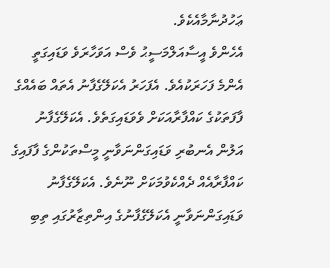ޢަހުދުނާމާއެކެވެ.
އެހެންވެ އީސާއަލްމަސީޙު ވެސް އަވަހާރަވެ ވަޑައިގަތީ އެންމެ ފަހަރަކުއެވެ. އެފަހަރު އެކަލޭގެފާނު އެތައް ބައެއްގެ ފާފަތަކުގެ ކައްފާރާއަކަށް ވެވަޑައިގަތެވެ. އެކަލޭގެފާނު އަލުން އެނބުރި ވަޑައިގަންނަވާނީ މީސްތަކުންގެ ފާފައިގެ ކައްފާރާއެއް ދެއްކެވުމަކަށް ނޫނެވެ. އެކަލޭގެފާނު ވަޑައިގަންނަވާނީ އެކަލޭގެފާނުގެ އިންތިޒާރުގައި ތިބި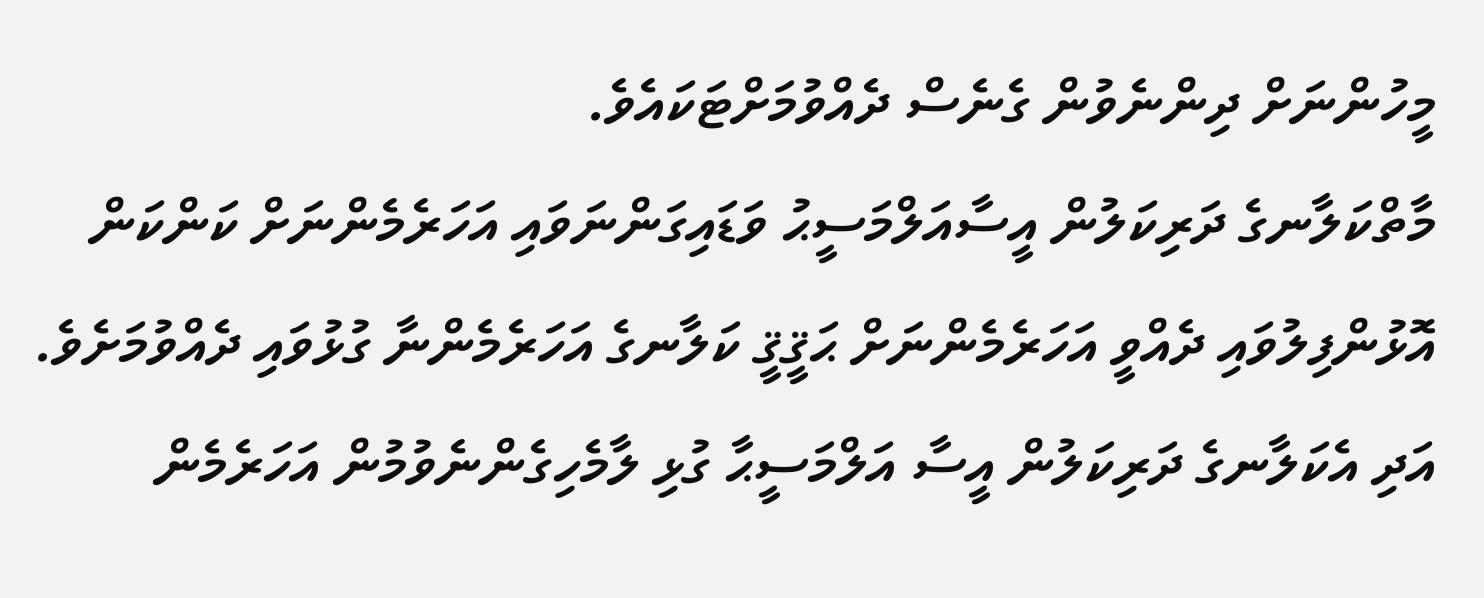މީހުންނަށް ދިންނެވުން ގެނެސް ދެއްވުމަށްޓަކައެވެ.
މާތްކަލާނގެ ދަރިކަލުން އީސާއަލްމަސީޙު ވަޑައިގަންނަވައި އަހަރެމެންނަށް ކަންކަން އޮޅުންފިލުވައި ދެއްވީ އަހަރެމެންނަށް ޙަޤީޤީ ކަލާނގެ އަހަރެމެންނާ ގުޅުވައި ދެއްވުމަށެވެ. އަދި އެކަލާނގެ ދަރިކަލުން އީސާ އަލްމަސީޙާ ގުޅި ލާމެހިގެންނެވުމުން އަހަރެމެން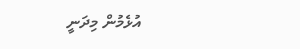އުޅެމުން މިދަނީ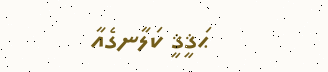ޙަޤީޤީ ކަލާނގެއާ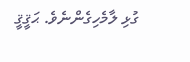ގުޅި ލާމެހިގެންނެވެ. ޙަޤީޤީ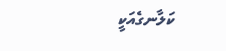ކަލާނގެއަކީ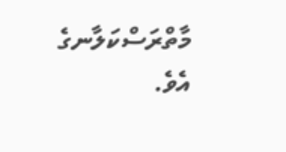މާތްރަސްކަލާނގެ އެވެ.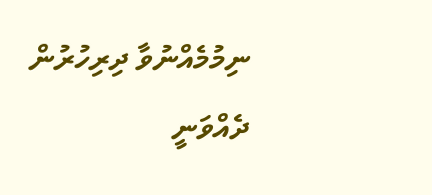ނިމުމެއްނުވާ ދިރިހުރުން ދެއްވަނީ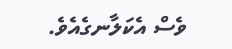ވެސް އެކަލާނގެއެވެ.